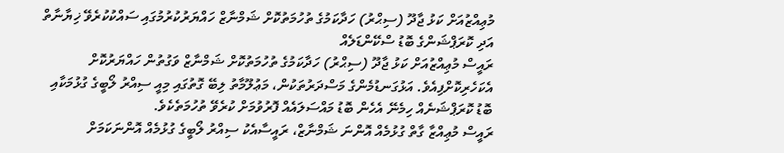މުޢިއްޒުއަށް ކަޅު ޖާދޫ (ސިޙްރު) ހަދާކަމުގެ ތުހުމަތުކޮށް ޝަމްނާޒް ހައްޔަރުކުރުމުގައި ސައްކުކުރެވޭ ޚިޔާނާތް އަދި ކޮރަޕްޝަންގެ ބޮޑު ސްކޭންޑަލެއް
ރައީސް މުޢިއްޒުއަށް ކަޅު ޖާދޫ (ސިޙްރު) ހަދާކަމުގެ ތުހުމަތުކޮށް ޝަމްނާޒް ވަގުތުން ހައްޔަރުކޮށް އެކަހެރިކޮށްފިއެވެ. އަޅުގަނޑުމެންގެ މަސްދަރުތަކުން، މަޢުލޫމާތު ލިބޭ ގޮތުގައި މިއީ ސިއްރު ލޯބީގެ ގުޅުމަކާއި ބޮޑު ކޮރަޕްޝަނެއް ހިމެނޭ އެހެން ބޮޑު މައްސަލައެއް ފޮރުވުމަށް ކުރެވޭ ތުހުމަތެކެވެ.
ރައީސް މުޢިއްޒާ ގާތް ގުޅުމެއް އޮންނަ ޝަމްނާޒް، ރައީސާއެކު ސިއްރު ލޯބީގެ ގުޅުމެއް އޮންނަކަމަށް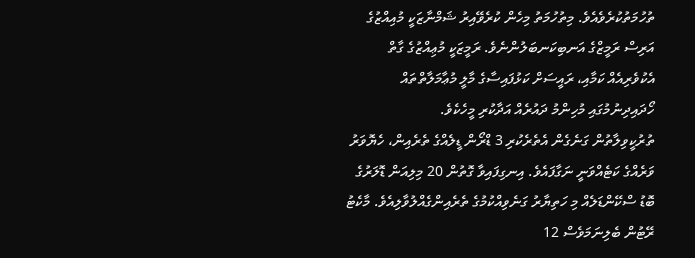ތުހުމަތުކުރެވެއެވެ. މިތުހުމަތު މިހެން ކުރެވޭއިރު ޝަމްނާޒަކީ މުއިއްޒުގެ އަރިސް ރަމީޒްގެ އަނބިކަނބަލުންނެވެ. ރަމީޒަކީ މުޢިއްޒުގެ ގާތް އެކުވެރިއެއް ކަމާއި، ރައީސަށް ކަޅުފައިސާގެ މާލީ މުޢާމަލާތްތައް ހޯދައިދިނުމުގައި މުހިންމު ދައުރެއް އަދާކުރި މީހެކެވެ.
ތުރުކީވިލާތުން ގަނެގެން އެތެރެކުރި 3 ޑްރޯން ޑީލެއްގެ ތެރެއިން، ހެޔޮވަރު ވަރެއްގެ ކަޓެއްވަނީ ނަގާފައެވެ. އިނގިފައިވާ ގޮތުން 20 މިލިއަން ޑޮލަރުގެ ބޮޑު ސްކޭންޑަލެއް މި ހަތިޔާރު ގަނެވިއްކުމުގެ ތެރެއިންގެއްލުވާލިއެވެ. މާކެޓު ރޭޓުން ބެލިނަމަވެސް 12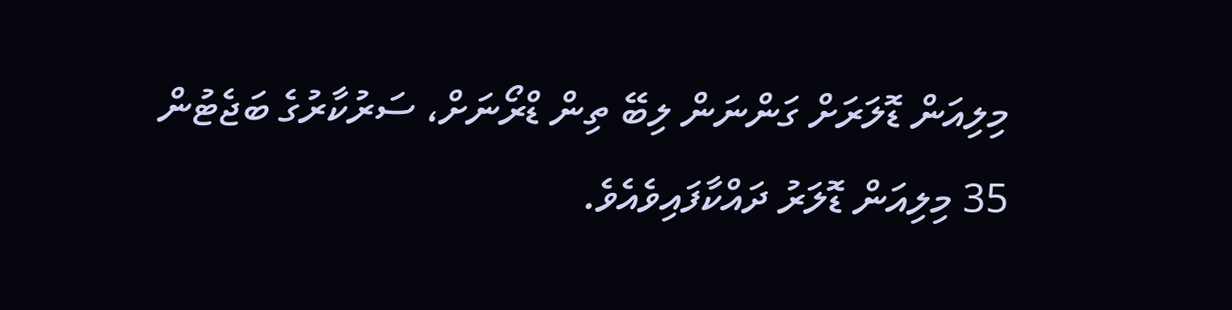މިލިއަން ޑޮލަރަށް ގަންނަން ލިބޭ ތިން ޑްރޯނަށް، ސަރުކާރުގެ ބަޖެޓުން 35 މިލިއަން ޑޮލަރު ދައްކާފައިވެއެވެ.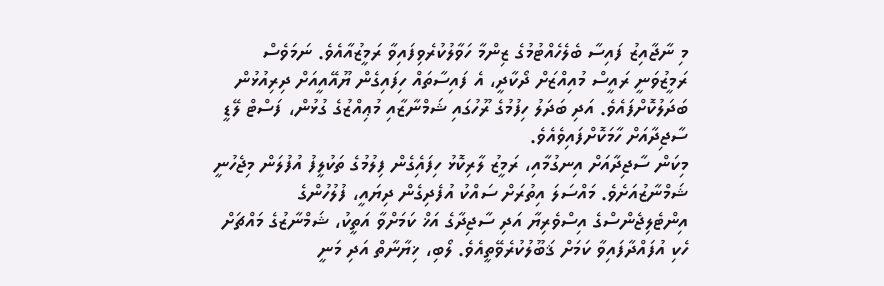މި ނާޖާއިޒު ފައިސާ ބެލެހެއްޓުމުގެ ޒިންމާ ހަވާލުކުރެވިފައިވާ ރަމީޒުއާއެވެ. ނަމަވެސް ރަމީޒުވަނީ ރައީސް މުއިއްޒަށް ދޯކާދީ، އެ ފައިސާތައް ހިފައިގެން ޔޫއޭއީއަށް ދިރިއުޅުން ބަދަލުކޮށްފައެވެ. އަދި ބަދަލު ހިފުމުގެ ރޫހުގައި ޝަމްނާޒާއި މުޢިއްޒުގެ ގުޅުން، ފަސްޓް ލޭޑީ ސާޖިދާއަށް ހާމަކޮށްފައިވެއެވެ.
މިކަން ސާޖިދާއަށް އިނގުމާއި، ރަމީޒު ލާރިކޮޅު ހިފައިެގެން ފިލުމުގެ ތަކުލީފު އުފުލަން މިޖެހުނީ ޝަމްނާޒުއަށެވެ. މައްސަލަ އިތުރަށް ސައްކު އުފެދިގެން ދިޔައީ، ފުލުހުންގެ އިންޓެލިޖެންސްގެ އިސްވެރިޔާ އަދި ސާޖިދާގެ އަޚް ކަމަށްވާ އަތީކު، ޝަމްނާޒުގެ މައްޗަށް ހެކި އުފައްދާފައިވާ ކަމަށް ޤަބޫލުކުރެވޭތީއެވެ. ލޯބި، ޚިޔާނާތް އަދި މަނީ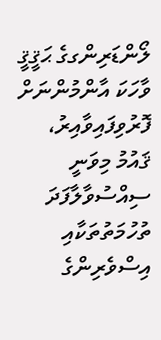ލޯންޑަރިންގގެ ޙަޤީޤީ ވާހަކަ އާންމުންނަށް ފޮރުވިފައިވާއިރު، ޤައުމު މިވަނީ ސިއްސުވާލާފަދަ ތުހުމަތުތަކާއި އިސްވެރިންގެ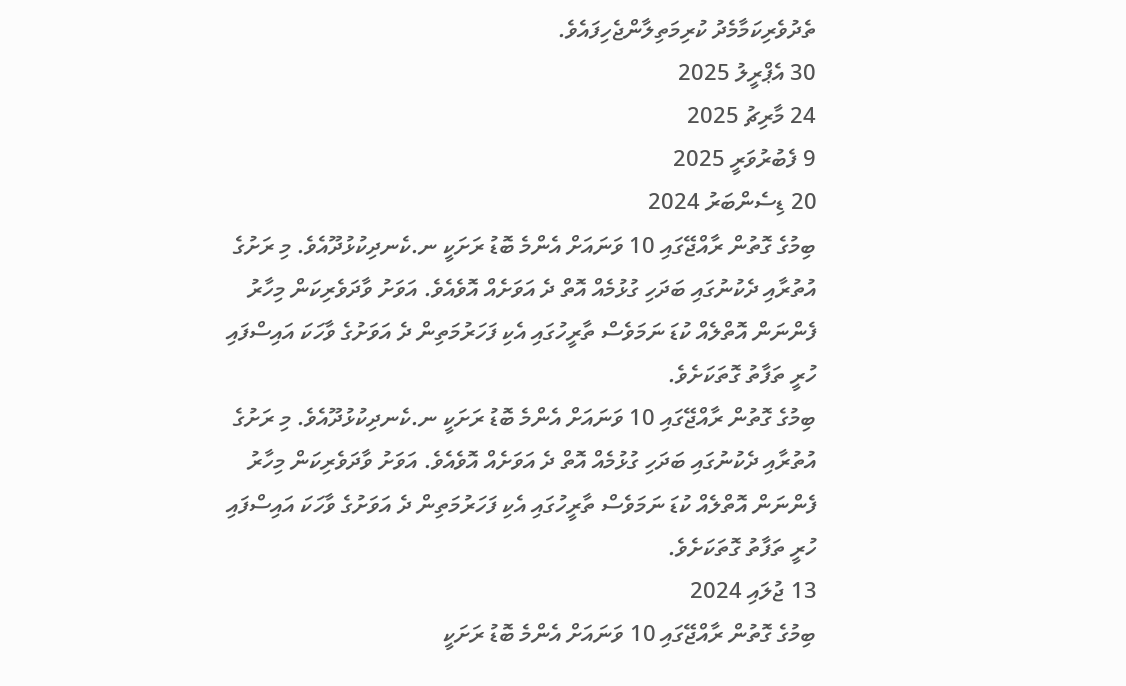ތެދުވެރިކަމާމެދު ކުރިމަތިލާންޖެހިފައެވެ.
30 އެޕްރީލު 2025
24 މާރިޗު 2025
9 ފެބުރުވަރީ 2025
20 ޑިސެންބަރު 2024
ބިމުގެ ގޮތުން ރާއްޖޭގައި 10 ވަނައަށް އެންމެ ބޮޑު ރަށަކީ ނ.ކެނދިކުޅުދޫއެވެ. މި ރަށުގެ އުތުރާއި ދެކުނުގައި ބަދަހި ގުޅުމެއް އޮތް ދެ އަވަށެއް އޮވެއެވެ. އަވަށު ވާދަވެރިކަން މިހާރު ފެންނަން އޮތްލެއް ކުޑަ ނަމަވެސް ތާރީހުގައި އެކި ފަހަރުމަތިން ދެ އަވަށުގެ ވާހަކަ އައިސްފައި ހުރީ ތަފާތު ގޮތަކަށެވެ.
ބިމުގެ ގޮތުން ރާއްޖޭގައި 10 ވަނައަށް އެންމެ ބޮޑު ރަށަކީ ނ.ކެނދިކުޅުދޫއެވެ. މި ރަށުގެ އުތުރާއި ދެކުނުގައި ބަދަހި ގުޅުމެއް އޮތް ދެ އަވަށެއް އޮވެއެވެ. އަވަށު ވާދަވެރިކަން މިހާރު ފެންނަން އޮތްލެއް ކުޑަ ނަމަވެސް ތާރީހުގައި އެކި ފަހަރުމަތިން ދެ އަވަށުގެ ވާހަކަ އައިސްފައި ހުރީ ތަފާތު ގޮތަކަށެވެ.
13 ޖުލައި 2024
ބިމުގެ ގޮތުން ރާއްޖޭގައި 10 ވަނައަށް އެންމެ ބޮޑު ރަށަކީ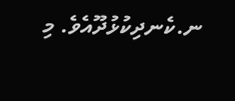ނ.ކެނދިކުޅުދޫއެވެ. މި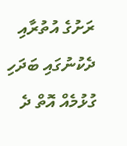ރަށުގެ އުތުރާއި ދެކުނުގައި ބަދަހި ގުޅުމެއް އޮތް ދެ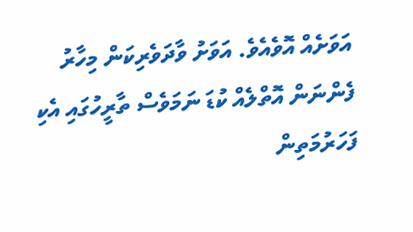އަވަށެއް އޮވެއެވެ. އަވަށު ވާދަވެރިކަން މިހާރު ފެންނަން އޮތްލެއް ކުޑަ ނަމަވެސް ތާރީހުގައި އެކި ފަހަރުމަތިން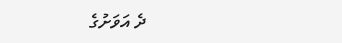ދެ އަވަށުގެ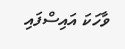ވާހަކަ އައިސްފައި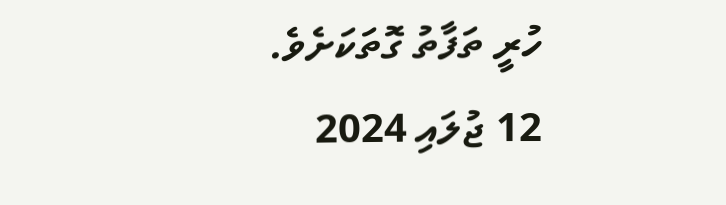ހުރީ ތަފާތު ގޮތަކަށެވެ.
12 ޖުލައި 2024